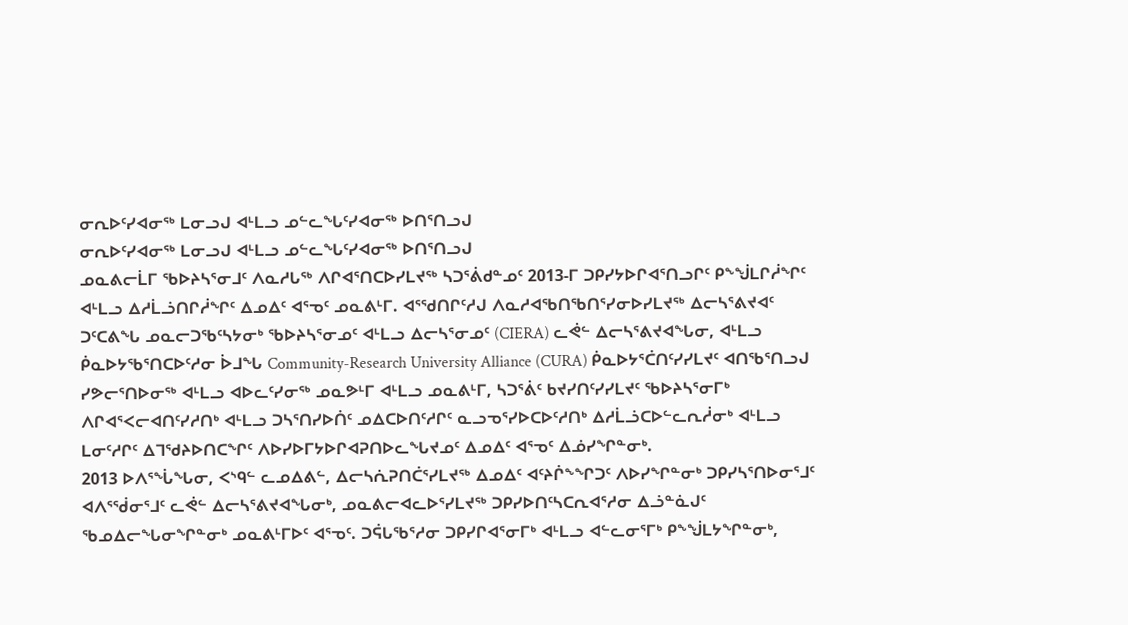ᓂᕆᐅᑦᓯᐊᓂᖅ ᒪᓂᓗᒍ ᐊᒻᒪᓗ ᓄᓪᓚᖓᑦᓯᐊᓂᖅ ᐅᑎᕐᑎᓗᒍ
ᓂᕆᐅᑦᓯᐊᓂᖅ ᒪᓂᓗᒍ ᐊᒻᒪᓗ ᓄᓪᓚᖓᑦᓯᐊᓂᖅ ᐅᑎᕐᑎᓗᒍ
ᓄᓇᕕᓕᒫᒥ ᖃᐅᔨᓴᕐᓂᒧᑦ ᐱᓇᓱᒐᖅ ᐱᒋᐊᕐᑎᑕᐅᓯᒪᔪᖅ ᓴᑐᕐᕖᑯᓐᓄᑦ 2013-ᒥ ᑐᑭᓯᔭᐅᒋᐊᕐᑎᓗᒋᑦ ᑭᖕᖒᒪᒋᓲᖏᑦ ᐊᒻᒪᓗ ᐃᓱᒫᓘᑎᒋᓲᖏᑦ ᐃᓄᐃᑦ ᐊᕐᓀᑦ ᓄᓇᕕᒻᒥ. ᐊᕐᖁᑎᒋᑦᓱᒍ ᐱᓇᓱᐊᖃᑎᖃᑎᕐᓯᓂᐅᓯᒪᔪᖅ ᐃᓕᓴᕐᕕᔪᐊᑦ ᑐᑦᑕᕕᖓ ᓄᓇᓕᑐᖃᑦᓴᔭᓂᒃ ᖃᐅᔨᓴᕐᓂᓄᑦ ᐊᒻᒪᓗ ᐃᓕᓴᕐᓂᓄᑦ (CIERA) ᓚᕚᓪ ᐃᓕᓴᕐᕕᔪᐊᖓᓂ, ᐊᒻᒪᓗ ᑮᓇᐅᔭᖃᕐᑎᑕᐅᑦᓱᓂ ᐆᒧᖓ Community-Research University Alliance (CURA) ᑮᓇᐅᔭᕐᑖᑎᑦᓯᓯᒪᔪᑦ ᐊᑎᖃᕐᑎᓗᒍ ᓯᕗᓕᕐᑎᐅᓂᖅ ᐊᒻᒪᓗ ᐊᐅᓚᑦᓯᓂᖅ ᓄᓇᕗᒻᒥ ᐊᒻᒪᓗ ᓄᓇᕕᒻᒥ, ᓴᑐᕐᕖᑦ ᑲᔪᓯᑎᑦᓯᓯᒪᔪᑦ ᖃᐅᔨᓴᕐᓂᒥᒃ ᐱᒋᐊᕐᐸᓕᐊᑎᑦᓯᓱᑎᒃ ᐊᒻᒪᓗ ᑐᓴᕐᑎᓯᐅᑏᑦ ᓄᐃᑕᐅᑎᑦᓱᒋᑦ ᓇᓗᓀᕐᓯᐅᑕᐅᑦᓱᑎᒃ ᐃᓱᒫᓘᑕᐅᓪᓚᕆᓲᓂᒃ ᐊᒻᒪᓗ ᒪᓂᑦᓱᒋᑦ ᐃᒣᖁᔨᐅᑎᑕᖏᑦ ᐱᐅᓯᐅᒥᔭᐅᒋᐊᕈᑎᐅᓚᖓᔪᓄᑦ ᐃᓄᐃᑦ ᐊᕐᓀᑦ ᐃᓅᓯᖏᓐᓂᒃ.
2013 ᐅᐱᕐᖔᖓᓂ, ᐸᔅᑫᓪ ᓚᓄᐃᕕᓪ, ᐃᓕᓴᕇᕈᑎᑖᕐᓯᒪᔪᖅ ᐃᓄᐃᑦ ᐊᑦᔨᒌᖕᖏᑐᑦ ᐱᐅᓯᖏᓐᓂᒃ ᑐᑭᓯᓴᕐᑎᐅᓂᕐᒧᑦ ᐊᐱᕐᖂᓂᕐᒧᑦ ᓚᕚᓪ ᐃᓕᓴᕐᕕᔪᐊᖓᓂᒃ, ᓄᓇᕕᓕᐊᓚᐅᕐᓯᒪᔪᖅ ᑐᑭᓯᐅᑎᑦᓴᑕᕆᐊᕐᓱᓂ ᐃᓘᓐᓈᒍᑦ ᖃᓄᐃᓕᖓᓂᖏᓐᓂᒃ ᓄᓇᕕᒻᒥᐅᑦ ᐊᕐᓀᑦ. ᑐᕌᒐᖃᕐᓱᓂ ᑐᑭᓯᒋᐊᕐᓂᒥᒃ ᐊᒻᒪᓗ ᐊᓪᓚᓂᕐᒥᒃ ᑭᖕᖒᒪᔭᖏᓐᓂᒃ,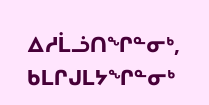ᐃᓱᒫᓘᑎᖏᓐᓂᒃ, ᑲᒪᒋᒍᒪᔭᖏᓐᓂᒃ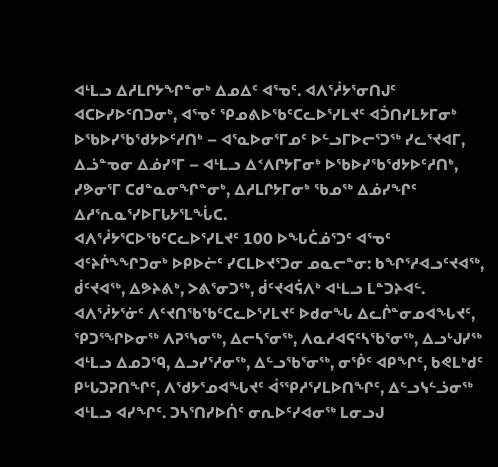ᐊᒻᒪᓗ ᐃᓱᒪᒋᔭᖏᓐᓂᒃ ᐃᓄᐃᑦ ᐊᕐᓀᑦ. ᐊᐱᕐᓲᔭᕐᓂᑎᒍᑦ ᐊᑕᐅᓯᐅᑦᑎᑐᓂᒃ, ᐊᕐᓀᑦ ᕿᓄᕕᐅᖃᑦᑕᓚᐅᕐᓯᒪᔪᑦ ᐊᑑᑎᓯᒪᔭᒥᓂᒃ ᐅᖃᐅᓯᖃᖁᔭᐅᑦᓱᑎᒃ – ᐊᕐᓇᐅᓂᕐᒥᓄᑦ ᐅᓪᓗᒥᐅᓕᕐᑐᖅ ᓯᓚᕐᔪᐊᒥ, ᐃᓘᓐᓀᓂ ᐃᓅᓯᕐᒥ – ᐊᒻᒪᓗ ᐃᑉᐱᒋᔭᒥᓂᒃ ᐅᖃᐅᓯᖃᖁᔭᐅᑦᓱᑎᒃ, ᓯᕗᓂᕐᒥ ᑕᑯᓐᓇᓂᖏᓐᓂᒃ, ᐃᓱᒪᒋᔭᒥᓂᒃ ᖃᓄᖅ ᐃᓅᓯᖏᑦ ᐃᓱᕐᕆᓇᕐᓯᐅᒥᒐᔭᕐᒪᖔᑕ.
ᐊᐱᕐᓲᔭᕐᑕᐅᖃᑦᑕᓚᐅᕐᓯᒪᔪᑦ 100 ᐅᖓᑖᓅᕐᑐᑦ ᐊᕐᓀᑦ ᐊᑦᔨᒌᖕᖏᑐᓂᒃ ᐅᑭᐅᓖᑦ ᓯᑕᒪᐅᔪᕐᑐᓂ ᓄᓇᓕᓐᓂ: ᑲᖏᕐᓱᐊᓗᑦᔪᐊᖅ, ᑰᑦᔪᐊᖅ, ᐃᕗᔨᕕᒃ, ᐳᕕᕐᓂᑐᖅ, ᑰᑦᔪᐊᕌᐱᒃ ᐊᒻᒪᓗ ᒪᓐᑐᔨᐊᓪ. ᐊᐱᕐᓲᔭᕐᓃᑦ ᐱᑦᔪᑎᖃᖃᑦᑕᓚᐅᕐᓯᒪᔪᑦ ᐅᑯᓂᖓ ᐃᓚᒌᓐᓂᓄᐊᖓᔪᑦ, ᕿᑐᕐᖏᐅᓂᖅ ᐱᕈᕐᓭᓂᖅ, ᐃᓕᓴᕐᓂᖅ, ᐱᓇᓱᐊᕋᑦᓴᖃᕐᓂᖅ, ᐃᓗᒡᒍᓯᖅ ᐊᒻᒪᓗ ᐃᓄᑐᙯ, ᐃᓗᓯᕐᓱᓂᖅ, ᐃᓪᓗᖃᕐᓂᖅ, ᓂᖀᑦ ᐊᑭᖏᑦ, ᑲᕙᒪᒃᑯᑦ ᑭᒡᒐᑐᕈᑎᖏᑦ, ᐱᖁᔭᕐᓄᐊᖓᔪᑦ ᐋᕐᕿᓱᕐᓯᒪᐅᑎᖏᑦ, ᐃᓪᓗᓭᓪᓘᓂᖅ ᐊᒻᒪᓗ ᐊᓯᖏᑦ. ᑐᓴᕐᑎᓯᐅᑏᑦ ᓂᕆᐅᑦᓯᐊᓂᖅ ᒪᓂᓗᒍ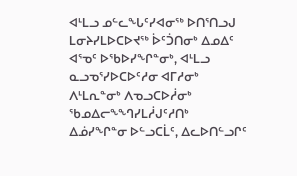ᐊᒻᒪᓗ ᓄᓪᓚᖓᑦᓯᐊᓂᖅ ᐅᑎᕐᑎᓗᒍ ᒪᓂᔨᓯᒪᐅᑕᐅᔪᖅ ᐆᑦᑑᑎᓂᒃ ᐃᓄᐃᑦ ᐊᕐᓀᑦ ᐅᖃᐅᓯᖏᓐᓂᒃ, ᐊᒻᒪᓗ ᓇᓗᓀᕐᓯᐅᑕᐅᑦᓱᓂ ᐊᒥᓱᓂᒃ ᐱᒻᒪᕆᓐᓂᒃ ᐱᓀᓗᑕᐅᓲᓂᒃ ᖃᓄᐃᓕᖕᙰᓯᒪᓲᒍᑦᓱᑎᒃ ᐃᓅᓯᖏᓐᓂ ᐅᓪᓗᑕᒫᑦ, ᐃᓚᐅᑎᓪᓗᒋᑦ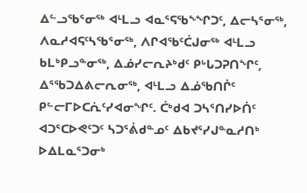ᐃᓪᓗᖃᕐᓂᖅ ᐊᒻᒪᓗ ᐊᓇᕐᕋᖃᖕᖏᑐᑦ, ᐃᓕᓴᕐᓂᖅ, ᐱᓇᓱᐊᕋᑦᓴᖃᕐᓂᖅ, ᐱᒋᐊᖃᑦᑖᒍᓂᖅ ᐊᒻᒪᓗ ᑲᒪᒃᑭᓗᓐᓂᖅ, ᐃᓅᓯᓕᕆᔨᒃᑯᑦ ᑭᒡᒐᑐᕈᑎᖏᑦ, ᐃᕐᖃᑐᐃᕕᓕᕆᓂᖅ, ᐊᒻᒪᓗ ᐃᓅᖃᑎᒌᑦ ᑭᓪᓕᒥᐅᑕᕇᑦᓯᐊᓂᖏᑦ. ᑖᒃᑯᐊ ᑐᓴᕐᑎᓯᐅᑏᑦ ᐊᑐᕐᑕᐅᕙᑦᑐᑦ ᓴᑐᕐᕖᑯᓐᓄᑦ ᐃᑲᔪᕐᓯᒍᓐᓇᓱᑎᒃ ᐅᐃᒪᓇᕐᑐᓂᒃ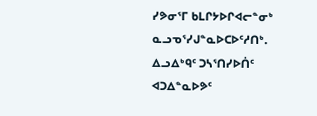ᓯᕗᓂᕐᒥ ᑲᒪᒋᔭᐅᒋᐊᓕᓐᓂᒃ ᓇᓗᓀᕐᓯᒍᓐᓇᐅᑕᐅᑦᓱᑎᒃ.
ᐃᓗᐃᒃᑫᑦ ᑐᓴᕐᑎᓯᐅᑏᑦ ᐊᑐᐃᓐᓇᐅᕗᑦ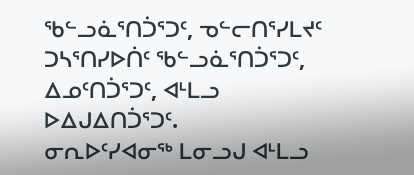ᖃᓪᓗᓈᕐᑎᑑᕐᑐᑦ, ᓀᓪᓕᑎᕐᓯᒪᔪᑦ ᑐᓴᕐᑎᓯᐅᑏᑦ ᖃᓪᓗᓈᕐᑎᑑᕐᑐᑦ, ᐃᓄᑦᑎᑑᕐᑐᑦ, ᐊᒻᒪᓗ ᐅᐃᒍᐃᑎᑑᕐᑐᑦ.
ᓂᕆᐅᑦᓯᐊᓂᖅ ᒪᓂᓗᒍ ᐊᒻᒪᓗ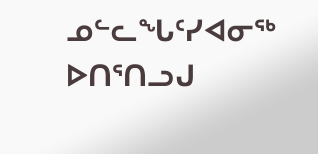ᓄᓪᓚᖓᑦᓯᐊᓂᖅ ᐅᑎᕐᑎᓗᒍ